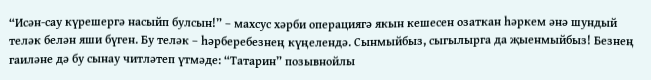“Исән-сау күрешергә насыйп булсын!” – махсус хәрби операциягә якын кешесен озаткан һәркем әнә шундый теләк белән яши бүген. Бу теләк – һәрберебезнең күңелендә. Сынмыйбыз, сыгылырга да җыенмыйбыз! Безнең гаиләне дә бу сынау читләтеп үтмәде: “Татарин” позывнойлы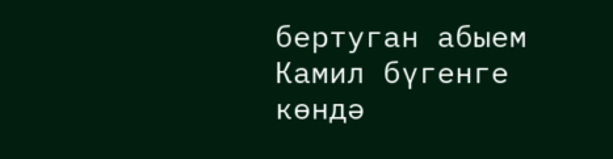бертуган абыем Камил бүгенге көндә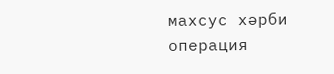махсус хәрби операция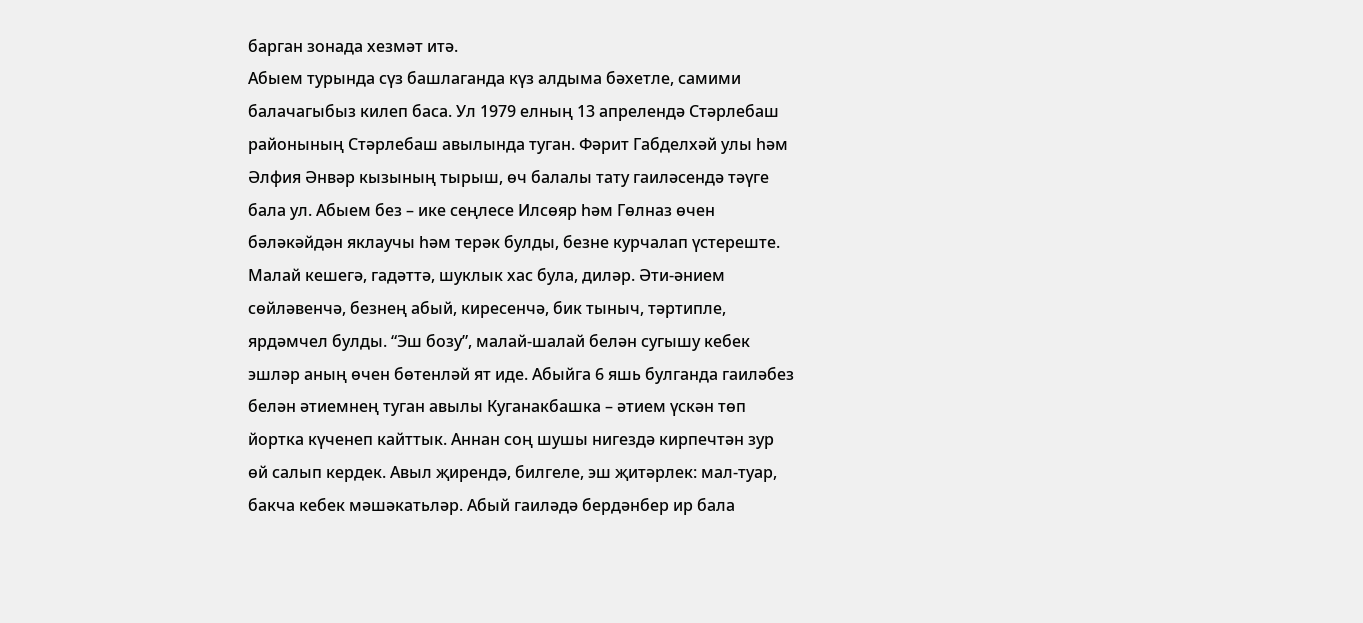барган зонада хезмәт итә.
Абыем турында сүз башлаганда күз алдыма бәхетле, самими балачагыбыз килеп баса. Ул 1979 елның 13 апрелендә Стәрлебаш районының Стәрлебаш авылында туган. Фәрит Габделхәй улы һәм Әлфия Әнвәр кызының тырыш, өч балалы тату гаиләсендә тәүге бала ул. Абыем без – ике сеңлесе Илсөяр һәм Гөлназ өчен бәләкәйдән яклаучы һәм терәк булды, безне курчалап үстереште.
Малай кешегә, гадәттә, шуклык хас була, диләр. Әти-әнием сөйләвенчә, безнең абый, киресенчә, бик тыныч, тәртипле, ярдәмчел булды. “Эш бозу”, малай-шалай белән сугышу кебек эшләр аның өчен бөтенләй ят иде. Абыйга 6 яшь булганда гаиләбез белән әтиемнең туган авылы Куганакбашка – әтием үскән төп йортка күченеп кайттык. Аннан соң шушы нигездә кирпечтән зур өй салып кердек. Авыл җирендә, билгеле, эш җитәрлек: мал-туар, бакча кебек мәшәкатьләр. Абый гаиләдә бердәнбер ир бала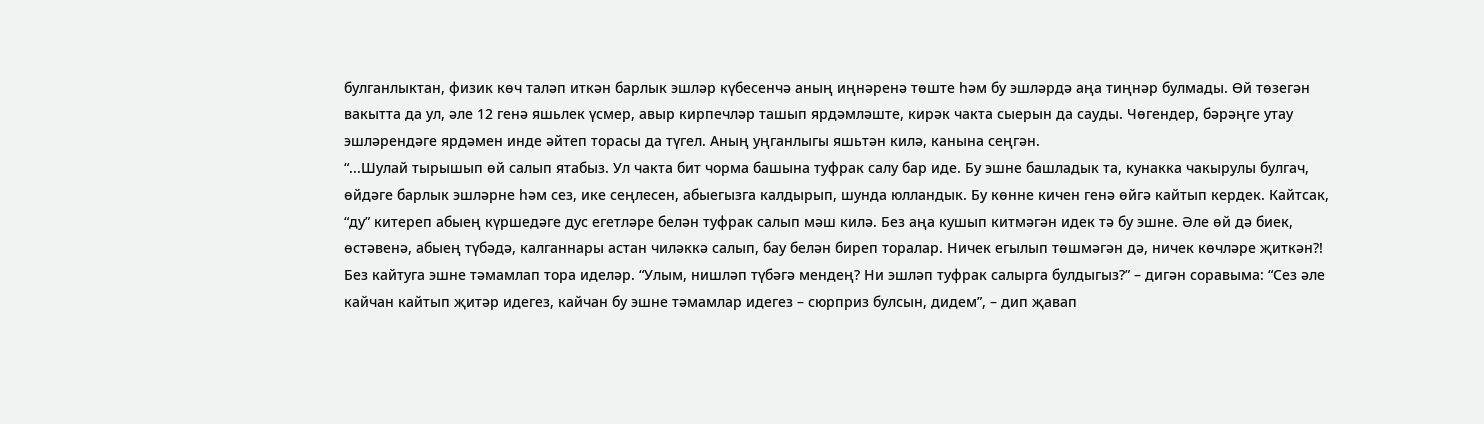булганлыктан, физик көч таләп иткән барлык эшләр күбесенчә аның иңнәренә төште һәм бу эшләрдә аңа тиңнәр булмады. Өй төзегән вакытта да ул, әле 12 генә яшьлек үсмер, авыр кирпечләр ташып ярдәмләште, кирәк чакта сыерын да сауды. Чөгендер, бәрәңге утау эшләрендәге ярдәмен инде әйтеп торасы да түгел. Аның уңганлыгы яшьтән килә, канына сеңгән.
“...Шулай тырышып өй салып ятабыз. Ул чакта бит чорма башына туфрак салу бар иде. Бу эшне башладык та, кунакка чакырулы булгач, өйдәге барлык эшләрне һәм сез, ике сеңлесен, абыегызга калдырып, шунда юлландык. Бу көнне кичен генә өйгә кайтып кердек. Кайтсак, “ду” китереп абыең күршедәге дус егетләре белән туфрак салып мәш килә. Без аңа кушып китмәгән идек тә бу эшне. Әле өй дә биек, өстәвенә, абыең түбәдә, калганнары астан чиләккә салып, бау белән биреп торалар. Ничек егылып төшмәгән дә, ничек көчләре җиткән?! Без кайтуга эшне тәмамлап тора иделәр. “Улым, нишләп түбәгә мендең? Ни эшләп туфрак салырга булдыгыз?” – дигән соравыма: “Сез әле кайчан кайтып җитәр идегез, кайчан бу эшне тәмамлар идегез – сюрприз булсын, дидем”, – дип җавап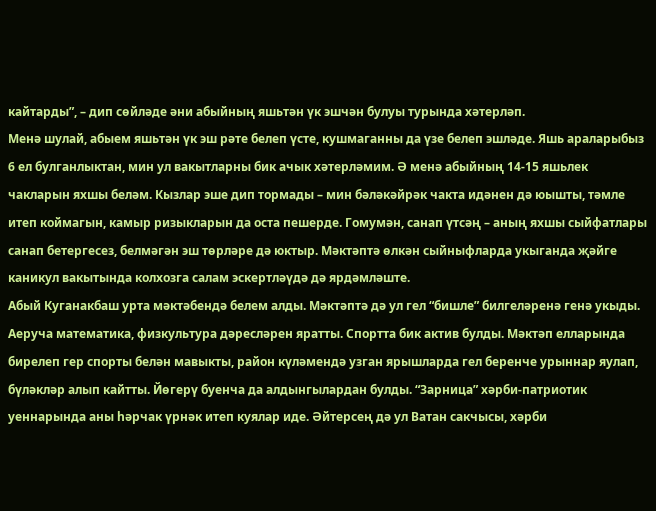кайтарды”, – дип сөйләде әни абыйның яшьтән үк эшчән булуы турында хәтерләп.
Менә шулай, абыем яшьтән үк эш рәте белеп үсте, кушмаганны да үзе белеп эшләде. Яшь араларыбыз 6 ел булганлыктан, мин ул вакытларны бик ачык хәтерләмим. Ә менә абыйның 14-15 яшьлек чакларын яхшы беләм. Кызлар эше дип тормады – мин бәләкәйрәк чакта идәнен дә юышты, тәмле итеп коймагын, камыр ризыкларын да оста пешерде. Гомумән, санап үтсәң – аның яхшы сыйфатлары санап бетергесез, белмәгән эш төрләре дә юктыр. Мәктәптә өлкән сыйныфларда укыганда җәйге каникул вакытында колхозга салам эскертләүдә дә ярдәмләште.
Абый Куганакбаш урта мәктәбендә белем алды. Мәктәптә дә ул гел “бишле” билгеләренә генә укыды. Аеруча математика, физкультура дәресләрен яратты. Спортта бик актив булды. Мәктәп елларында бирелеп гер спорты белән мавыкты, район күләмендә узган ярышларда гел беренче урыннар яулап, бүләкләр алып кайтты. Йөгерү буенча да алдынгылардан булды. “Зарница” хәрби-патриотик уеннарында аны һәрчак үрнәк итеп куялар иде. Әйтерсең дә ул Ватан сакчысы, хәрби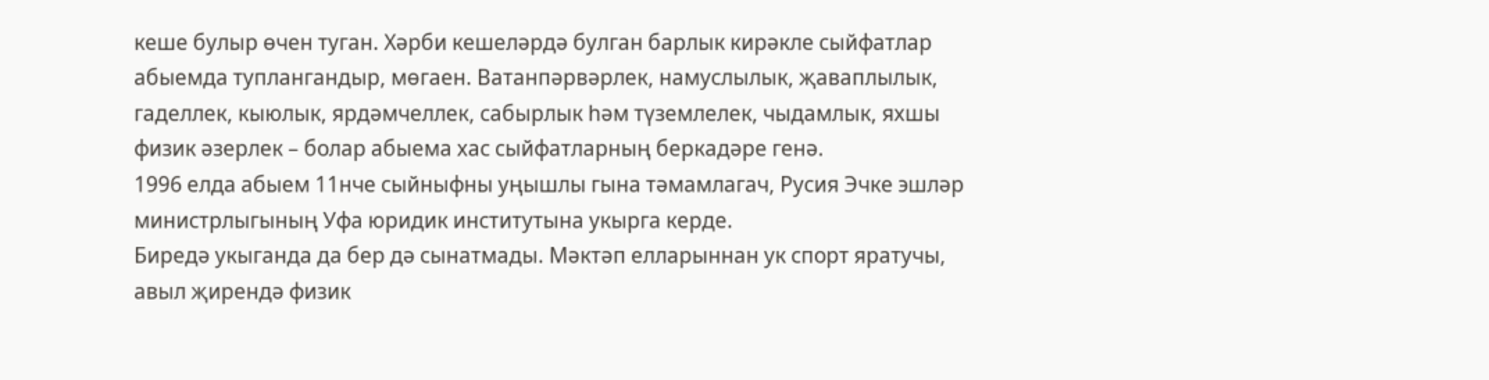кеше булыр өчен туган. Хәрби кешеләрдә булган барлык кирәкле сыйфатлар абыемда туплангандыр, мөгаен. Ватанпәрвәрлек, намуслылык, җаваплылык, гаделлек, кыюлык, ярдәмчеллек, сабырлык һәм түземлелек, чыдамлык, яхшы физик әзерлек – болар абыема хас сыйфатларның беркадәре генә.
1996 елда абыем 11нче сыйныфны уңышлы гына тәмамлагач, Русия Эчке эшләр министрлыгының Уфа юридик институтына укырга керде.
Биредә укыганда да бер дә сынатмады. Мәктәп елларыннан ук спорт яратучы, авыл җирендә физик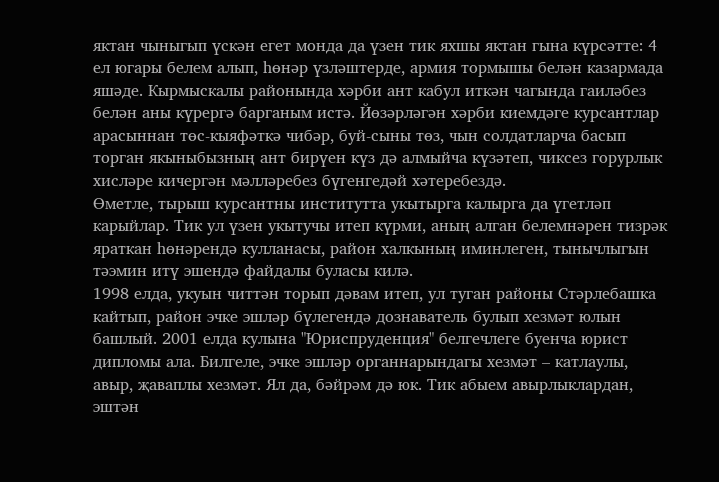яктан чыныгып үскән егет монда да үзен тик яхшы яктан гына күрсәтте: 4 ел югары белем алып, һөнәр үзләштерде, армия тормышы белән казармада яшәде. Кырмыскалы районында хәрби ант кабул иткән чагында гаиләбез белән аны күрергә барганым истә. Йөзәрләгән хәрби киемдәге курсантлар арасыннан төс-кыяфәткә чибәр, буй-сыны төз, чын солдатларча басып торган якыныбызның ант бирүен күз дә алмыйча күзәтеп, чиксез горурлык хисләре кичергән мәлләребез бүгенгедәй хәтеребездә.
Өметле, тырыш курсантны институтта укытырга калырга да үгетләп карыйлар. Тик ул үзен укытучы итеп күрми, аның алган белемнәрен тизрәк яраткан һөнәрендә кулланасы, район халкының иминлеген, тынычлыгын тәэмин итү эшендә файдалы буласы килә.
1998 елда, укуын читтән торып дәвам итеп, ул туган районы Стәрлебашка кайтып, район эчке эшләр бүлегендә дознаватель булып хезмәт юлын башлый. 2001 елда кулына "Юриспруденция" белгечлеге буенча юрист дипломы ала. Билгеле, эчке эшләр органнарындагы хезмәт – катлаулы, авыр, җаваплы хезмәт. Ял да, бәйрәм дә юк. Тик абыем авырлыклардан, эштән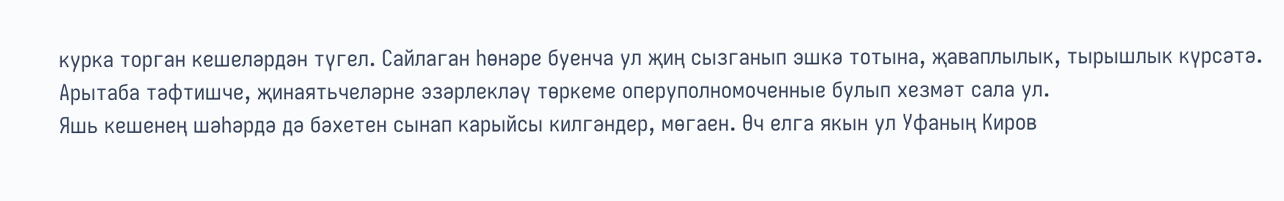курка торган кешеләрдән түгел. Сайлаган һөнәре буенча ул җиң сызганып эшкә тотына, җаваплылык, тырышлык күрсәтә. Арытаба тәфтишче, җинаятьчеләрне эзәрлекләү төркеме оперуполномоченные булып хезмәт сала ул.
Яшь кешенең шәһәрдә дә бәхетен сынап карыйсы килгәндер, мөгаен. Өч елга якын ул Уфаның Киров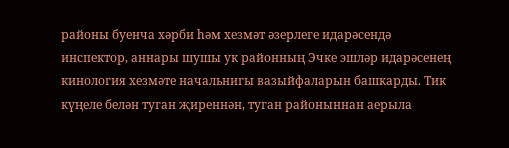районы буенча хәрби һәм хезмәт әзерлеге идарәсендә инспектор, аннары шушы ук районның Эчке эшләр идарәсенең кинология хезмәте начальнигы вазыйфаларын башкарды. Тик күңеле белән туган җиреннән, туган районыннан аерыла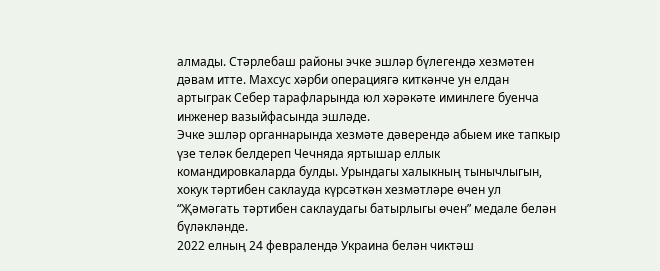алмады. Стәрлебаш районы эчке эшләр бүлегендә хезмәтен дәвам итте. Махсус хәрби операциягә киткәнче ун елдан артыграк Себер тарафларында юл хәрәкәте иминлеге буенча инженер вазыйфасында эшләде.
Эчке эшләр органнарында хезмәте дәверендә абыем ике тапкыр үзе теләк белдереп Чечняда яртышар еллык командировкаларда булды. Урындагы халыкның тынычлыгын, хокук тәртибен саклауда күрсәткән хезмәтләре өчен ул “Җәмәгать тәртибен саклаудагы батырлыгы өчен” медале белән бүләкләнде.
2022 елның 24 февралендә Украина белән чиктәш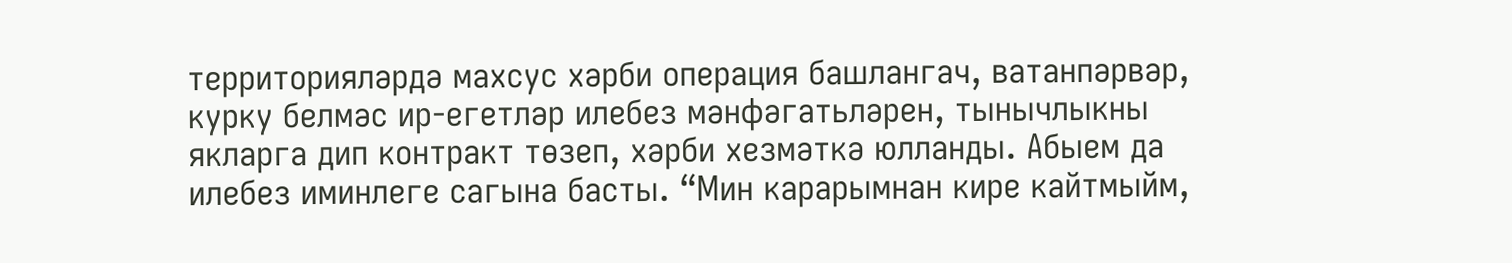территорияләрдә махсус хәрби операция башлангач, ватанпәрвәр, курку белмәс ир-егетләр илебез мәнфәгатьләрен, тынычлыкны якларга дип контракт төзеп, хәрби хезмәткә юлланды. Абыем да илебез иминлеге сагына басты. “Мин карарымнан кире кайтмыйм,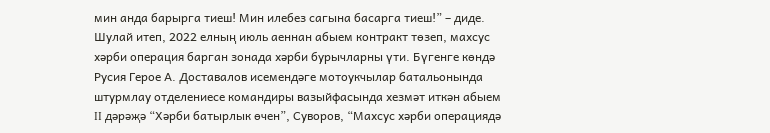мин анда барырга тиеш! Мин илебез сагына басарга тиеш!” – диде.
Шулай итеп, 2022 елның июль аеннан абыем контракт төзеп, махсус хәрби операция барган зонада хәрби бурычларны үти. Бүгенге көндә Русия Герое А. Доставалов исемендәге мотоукчылар батальонында штурмлау отделениесе командиры вазыйфасында хезмәт иткән абыем II дәрәҗә “Хәрби батырлык өчен”, Суворов, “Махсус хәрби операциядә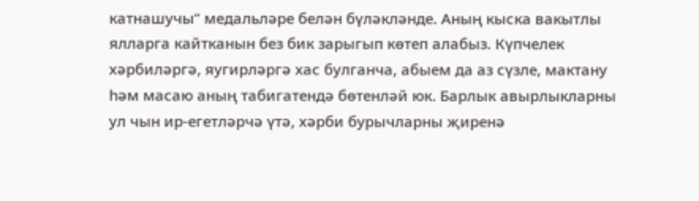катнашучы” медальләре белән бүләкләнде. Аның кыска вакытлы ялларга кайтканын без бик зарыгып көтеп алабыз. Күпчелек хәрбиләргә, яугирләргә хас булганча, абыем да аз сүзле, мактану һәм масаю аның табигатендә бөтенләй юк. Барлык авырлыкларны ул чын ир-егетләрчә үтә, хәрби бурычларны җиренә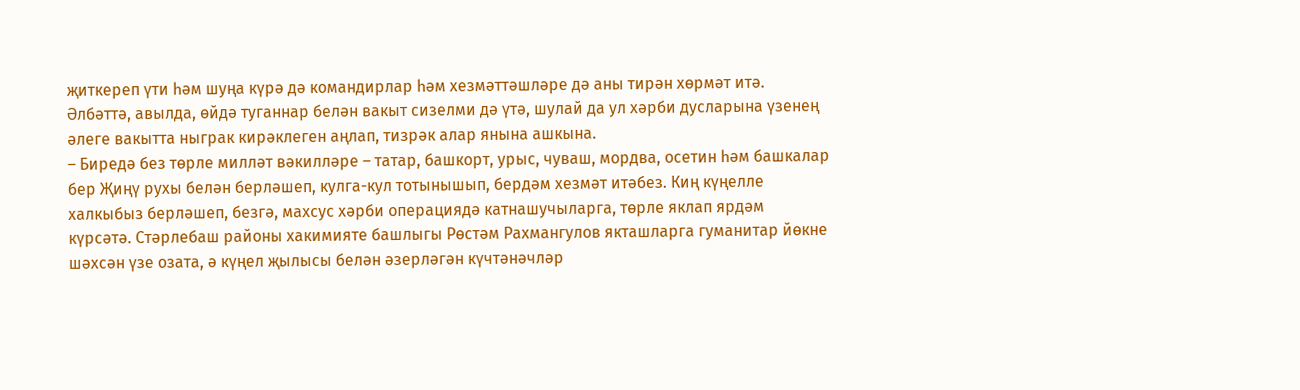җиткереп үти һәм шуңа күрә дә командирлар һәм хезмәттәшләре дә аны тирән хөрмәт итә. Әлбәттә, авылда, өйдә туганнар белән вакыт сизелми дә үтә, шулай да ул хәрби дусларына үзенең әлеге вакытта ныграк кирәклеген аңлап, тизрәк алар янына ашкына.
– Биредә без төрле милләт вәкилләре – татар, башкорт, урыс, чуваш, мордва, осетин һәм башкалар бер Җиңү рухы белән берләшеп, кулга-кул тотынышып, бердәм хезмәт итәбез. Киң күңелле халкыбыз берләшеп, безгә, махсус хәрби операциядә катнашучыларга, төрле яклап ярдәм күрсәтә. Стәрлебаш районы хакимияте башлыгы Рөстәм Рахмангулов якташларга гуманитар йөкне шәхсән үзе озата, ә күңел җылысы белән әзерләгән күчтәнәчләр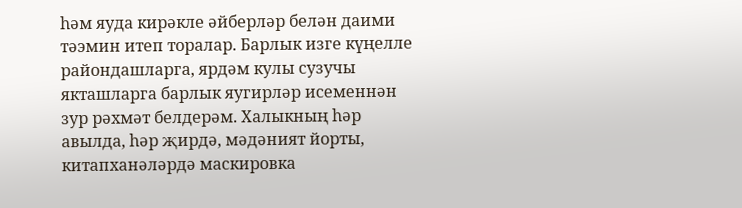һәм яуда кирәкле әйберләр белән даими тәэмин итеп торалар. Барлык изге күңелле райондашларга, ярдәм кулы сузучы якташларга барлык яугирләр исеменнән зур рәхмәт белдерәм. Халыкның һәр авылда, һәр җирдә, мәдәният йорты, китапханәләрдә маскировка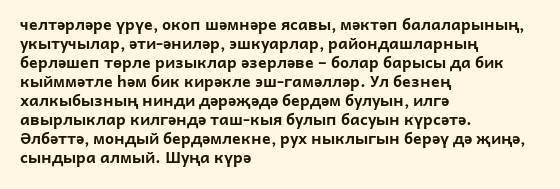челтәрләре үрүе, окоп шәмнәре ясавы, мәктәп балаларының, укытучылар, әти-әниләр, эшкуарлар, райондашларның берләшеп төрле ризыклар әзерләве – болар барысы да бик кыйммәтле һәм бик кирәкле эш-гамәлләр. Ул безнең халкыбызның нинди дәрәҗәдә бердәм булуын, илгә авырлыклар килгәндә таш-кыя булып басуын күрсәтә. Әлбәттә, мондый бердәмлекне, рух ныклыгын берәү дә җиңә, сындыра алмый. Шуңа күрә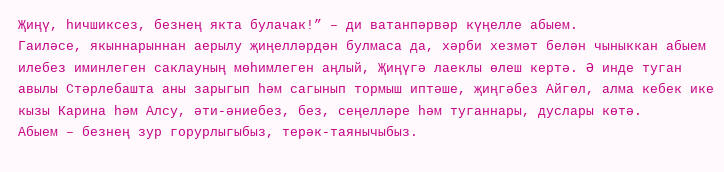Җиңү, һичшиксез, безнең якта булачак!” – ди ватанпәрвәр күңелле абыем.
Гаиләсе, якыннарыннан аерылу җиңелләрдән булмаса да, хәрби хезмәт белән чыныккан абыем илебез иминлеген саклауның мөһимлеген аңлый, Җиңүгә лаеклы өлеш кертә. Ә инде туган авылы Стәрлебашта аны зарыгып һәм сагынып тормыш иптәше, җиңгәбез Айгөл, алма кебек ике кызы Карина һәм Алсу, әти-әниебез, без, сеңелләре һәм туганнары, дуслары көтә.
Абыем – безнең зур горурлыгыбыз, терәк-таянычыбыз.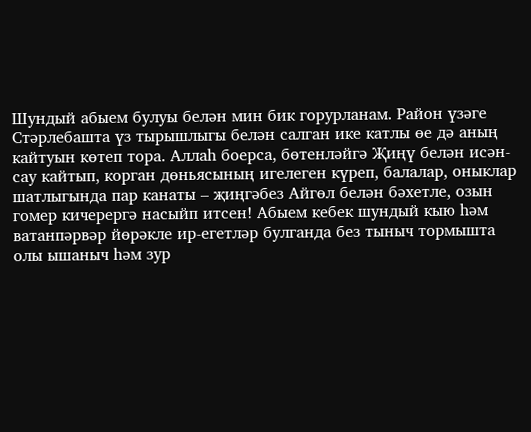Шундый абыем булуы белән мин бик горурланам. Район үзәге Стәрлебашта үз тырышлыгы белән салган ике катлы өе дә аның кайтуын көтеп тора. Аллаһ боерса, бөтенләйгә Җиңү белән исән-сау кайтып, корган дөньясының игелеген күреп, балалар, оныклар шатлыгында пар канаты – җиңгәбез Айгөл белән бәхетле, озын гомер кичерергә насыйп итсен! Абыем кебек шундый кыю һәм ватанпәрвәр йөрәкле ир-егетләр булганда без тыныч тормышта олы ышаныч һәм зур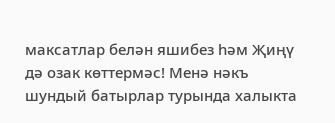максатлар белән яшибез һәм Җиңү дә озак көттермәс! Менә нәкъ шундый батырлар турында халыкта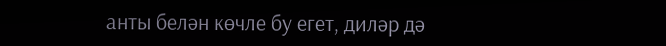анты белән көчле бу егет, диләр дә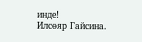инде!
Илсөяр Гайсина.